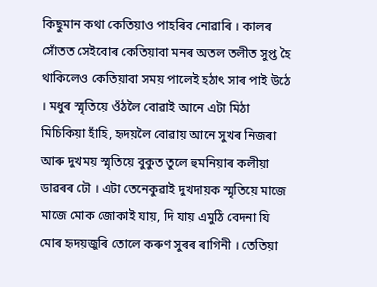কিছুমান কথা কেতিয়াও পাহৰিব নোৱাৰি । কালৰ সোঁতত সেইবোৰ কেতিয়াবা মনৰ অতল তলীত সুপ্ত হৈ থাকিলেও কেতিয়াবা সময় পালেই হঠাৎ সাৰ পাই উঠে । মধুৰ স্মৃতিয়ে ওঁঠলৈ বোৱাই আনে এটা মিঠা মিচিকিয়া হাঁহি, হৃদয়লৈ বোৱায় আনে সুখৰ নিজৰা আৰু দুখময় স্মৃতিয়ে বুকুত তুলে হুমনিয়াৰ কলীয়া ডাৱৰৰ ঢৌ । এটা তেনেকুৱাই দুখদায়ক স্মৃতিয়ে মাজে মাজে মোক জোকাই যায়, দি যায় এমুঠি বেদনা যি মোৰ হৃদয়জুৰি তোলে কৰুণ সুৰৰ ৰাগিনী । তেতিয়া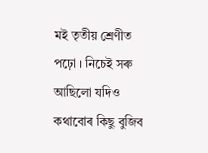মই তৃতীয় শ্ৰেণীত পঢ়ো । নিচেই সৰু আছিলো যদিও কথাবোৰ কিছু বুজিব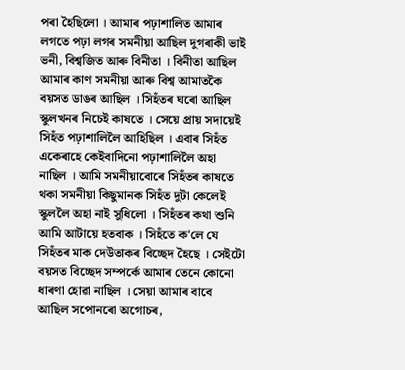পৰা হৈছিলো । আমাৰ পঢ়াশালিত আমাৰ লগতে পঢ়া লগৰ সমনীয়া আছিল দুগৰাকী ভাই ভনী, বিশ্বজিত আৰু বিনীতা । বিনীতা আছিল আমাৰ কাণ সমনীয়া আৰু বিশ্ব আমাতকৈ বয়সত ডাঙৰ আছিল । সিহঁতৰ ঘৰো আছিল স্কুলখনৰ নিচেই কাষতে । সেয়ে প্ৰায় সদায়েই সিহঁত পঢ়াশালিলৈ আহিছিল । এবাৰ সিহঁত একেৰাহে কেইবাদিনো পঢ়াশালিলৈ অহা নাছিল । আমি সমনীয়াবোৰে সিহঁতৰ কাষতে থকা সমনীয়া কিছুমানক সিহঁত দুটা কেলেই স্কুললৈ অহা নাই সুধিলো । সিহঁতৰ কথা শুনি আমি আটায়ে হতবাক । সিহঁতে ক'লে যে সিহঁতৰ মাক দেউতাকৰ বিচ্ছেদ হৈছে । সেইটো বয়সত বিচ্ছেদ সম্পৰ্কে আমাৰ তেনে কোনো ধাৰণা হোৱা নাছিল । সেয়া আমাৰ বাবে আছিল সপোনৰো অগোচৰ,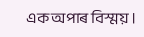এক অপাৰ বিস্ময় ।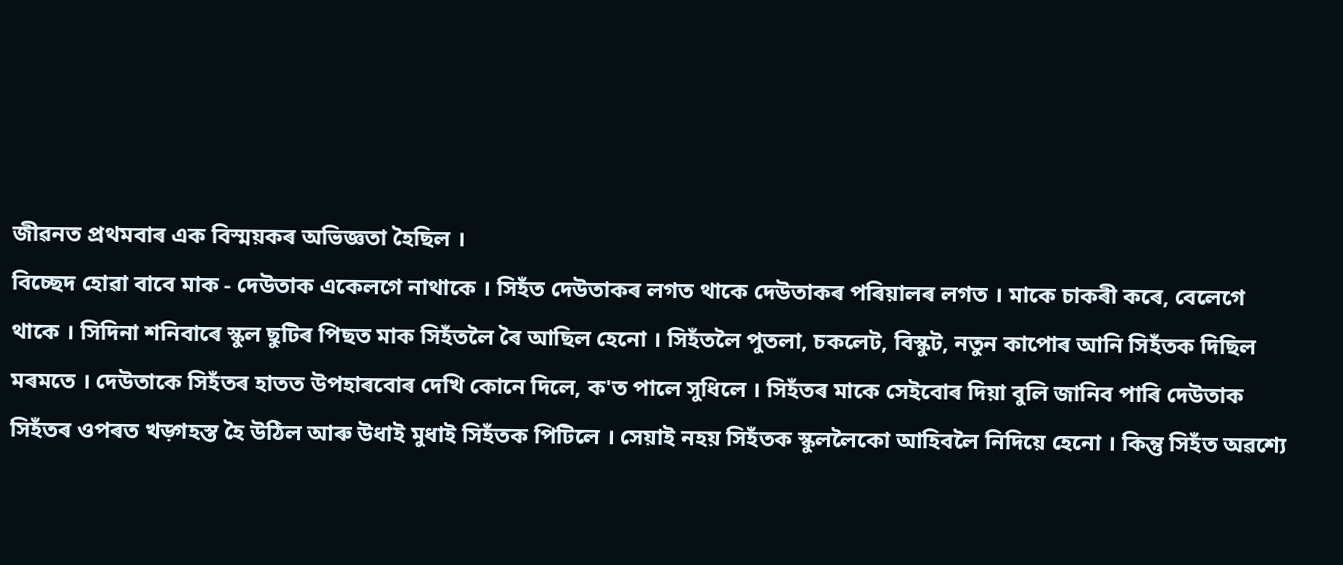জীৱনত প্ৰথমবাৰ এক বিস্ময়কৰ অভিজ্ঞতা হৈছিল ।
বিচ্ছেদ হোৱা বাবে মাক - দেউতাক একেলগে নাথাকে । সিহঁত দেউতাকৰ লগত থাকে দেউতাকৰ পৰিয়ালৰ লগত । মাকে চাকৰী কৰে, বেলেগে থাকে । সিদিনা শনিবাৰে স্কুল ছুটিৰ পিছত মাক সিহঁতলৈ ৰৈ আছিল হেনো । সিহঁতলৈ পুতলা, চকলেট, বিস্কুট, নতুন কাপোৰ আনি সিহঁতক দিছিল মৰমতে । দেউতাকে সিহঁতৰ হাতত উপহাৰবোৰ দেখি কোনে দিলে, ক'ত পালে সুধিলে । সিহঁতৰ মাকে সেইবোৰ দিয়া বুলি জানিব পাৰি দেউতাক সিহঁতৰ ওপৰত খড়্গহস্ত হৈ উঠিল আৰু উধাই মুধাই সিহঁতক পিটিলে । সেয়াই নহয় সিহঁতক স্কুললৈকো আহিবলৈ নিদিয়ে হেনো । কিন্তু সিহঁত অৱশ্যে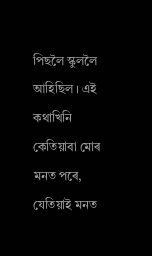পিছলৈ স্কুললৈ আহিছিল । এই কথাখিনি কেতিয়াবা মোৰ মনত পৰে, যেতিয়াই মনত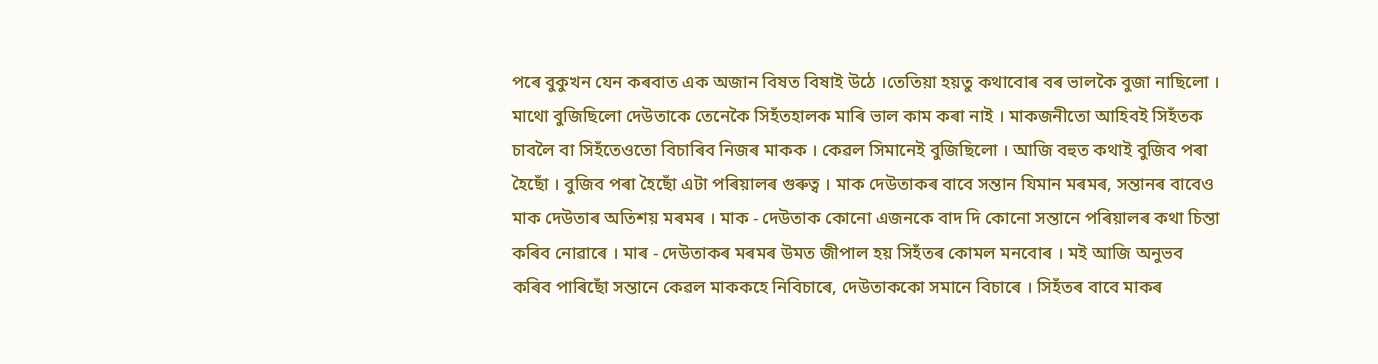পৰে বুকুখন যেন কৰবাত এক অজান বিষত বিষাই উঠে ।তেতিয়া হয়তু কথাবোৰ বৰ ভালকৈ বুজা নাছিলো । মাথো বুজিছিলো দেউতাকে তেনেকৈ সিহঁতহালক মাৰি ভাল কাম কৰা নাই । মাকজনীতো আহিবই সিহঁতক চাবলৈ বা সিহঁতেওতো বিচাৰিব নিজৰ মাকক । কেৱল সিমানেই বুজিছিলো । আজি বহুত কথাই বুজিব পৰা হৈছোঁ । বুজিব পৰা হৈছোঁ এটা পৰিয়ালৰ গুৰুত্ব । মাক দেউতাকৰ বাবে সন্তান যিমান মৰমৰ, সন্তানৰ বাবেও মাক দেউতাৰ অতিশয় মৰমৰ । মাক - দেউতাক কোনো এজনকে বাদ দি কোনো সন্তানে পৰিয়ালৰ কথা চিন্তা কৰিব নোৱাৰে । মাৰ - দেউতাকৰ মৰমৰ উমত জীপাল হয় সিহঁতৰ কোমল মনবোৰ । মই আজি অনুভব কৰিব পাৰিছোঁ সন্তানে কেৱল মাককহে নিবিচাৰে, দেউতাককো সমানে বিচাৰে । সিহঁতৰ বাবে মাকৰ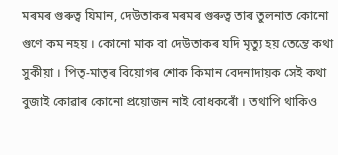মৰমৰ গুৰুত্ব যিমান, দেউতাকৰ মৰমৰ গুৰুত্ব তাৰ তুলনাত কোনো গুণে কম নহয় । কোনো মাক বা দেউতাকৰ যদি মৃত্যু হয় তেন্তে কথা সুকীয়া । পিতৃ-মাতৃৰ বিয়োগৰ শোক কিমান বেদনাদায়ক সেই কথা বুজাই কোৱাৰ কোনো প্ৰয়োজন নাই বোধকৰোঁ । তথাপি থাকিও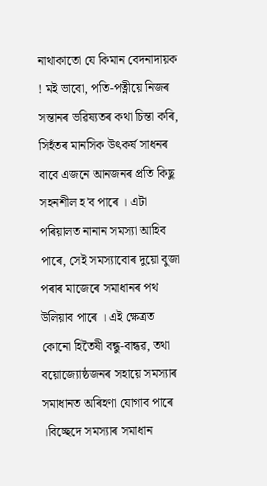নাথাকাতো যে কিমান বেদনাদায়ক ! মই ভাবো, পতি-পত্নীয়ে নিজৰ সন্তানৰ ভৱিষ্যতৰ কথা চিন্তা কৰি, সিহঁতৰ মানসিক উৎকৰ্ষ সাধনৰ বাবে এজনে আনজনৰ প্ৰতি কিছু সহনশীল হ'ব পাৰে । এটা পৰিয়ালত নানান সমস্যা আহিব পাৰে, সেই সমস্যাবোৰ দুয়ো বুজা পৰাৰ মাজেৰে সমাধানৰ পথ উলিয়াব পাৰে । এই ক্ষেত্ৰত কোনো হিতৈষী বন্ধু-বান্ধৱ, তথা বয়োজ্যোষ্ঠজনৰ সহায়ে সমস্যাৰ সমাধানত অৰিহণা যোগাব পাৰে ।বিচ্ছেদে সমস্যাৰ সমাধান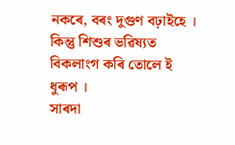নকৰে, বৰং দুগুণ বঢ়াইহে । কিন্তু শিশুৰ ভৱিষ্যত বিকলাংগ কৰি তোলে ই ধুৰূপ ।
সাৰদা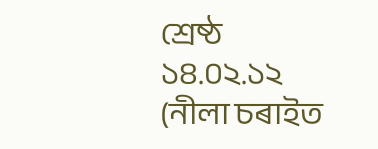শ্ৰেষ্ঠ
১৪.০২.১২
(নীলা চৰাইত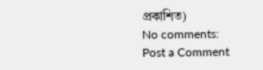প্ৰকাশিত)
No comments:
Post a Comment